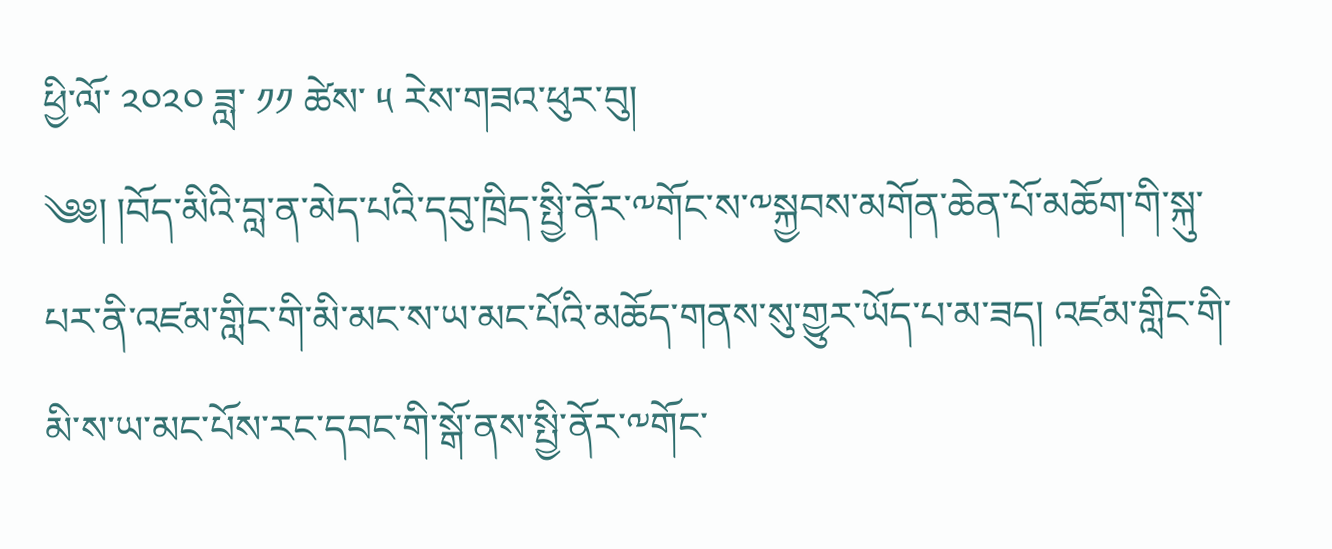ཕྱི་ལོ་ ༢༠༢༠ ཟླ་ ༡༡ ཚེས་ ༥ རེས་གཟའ་ཕུར་བུ།
༄༅། །བོད་མིའི་བླ་ན་མེད་པའི་དབུ་ཁྲིད་སྤྱི་ནོར་༸གོང་ས་༸སྐྱབས་མགོན་ཆེན་པོ་མཆོག་གི་སྐུ་པར་ནི་འཛམ་གླིང་གི་མི་མང་ས་ཡ་མང་པོའི་མཆོད་གནས་སུ་གྱུར་ཡོད་པ་མ་ཟད། འཛམ་གླིང་གི་མི་ས་ཡ་མང་པོས་རང་དབང་གི་སྒོ་ནས་སྤྱི་ནོར་༸གོང་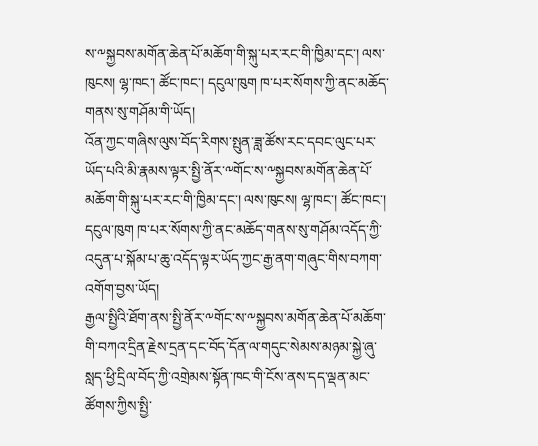ས་༸སྐྱབས་མགོན་ཆེན་པོ་མཆོག་གི་སྐུ་པར་རང་གི་ཁྱིམ་དང་། ལས་ཁུངས། ལྷ་ཁང་། ཚོང་ཁང་། དངུལ་ཁུག ཁ་པར་སོགས་ཀྱི་ནང་མཆོད་གནས་སུ་གཤོམ་གི་ཡོད།
འོན་ཀྱང་གཞིས་ལུས་བོད་རིགས་སྤུན་ཟླ་ཚོས་རང་དབང་ལུང་པར་ཡོད་པའི་མི་རྣམས་ལྟར་སྤྱི་ནོར་༸གོང་ས་༸སྐྱབས་མགོན་ཆེན་པོ་མཆོག་གི་སྐུ་པར་རང་གི་ཁྱིམ་དང་། ལས་ཁུངས། ལྷ་ཁང་། ཚོང་ཁང་། དངུལ་ཁུག ཁ་པར་སོགས་ཀྱི་ནང་མཆོད་གནས་སུ་གཤོམ་འདོད་ཀྱི་འདུན་པ་སྐོམ་པ་ཆུ་འདོད་ལྟར་ཡོད་ཀྱང་རྒྱ་ནག་གཞུང་གིས་བཀག་འགོག་བྱས་ཡོད།
རྒྱལ་སྤྱིའི་ཐོག་ནས་སྤྱི་ནོར་༸གོང་ས་༸སྐྱབས་མགོན་ཆེན་པོ་མཆོག་གི་བཀའ་དྲིན་རྗེས་དྲན་དང་བོད་དོན་ལ་གདུང་སེམས་མཉམ་སྐྱེ་ཞུ་སླད་ཕྱི་དྲིལ་བོད་ཀྱི་འགྲེམས་སྟོན་ཁང་གི་ངོས་ནས་དད་ལྡན་མང་ཚོགས་ཀྱིས་སྤྱི་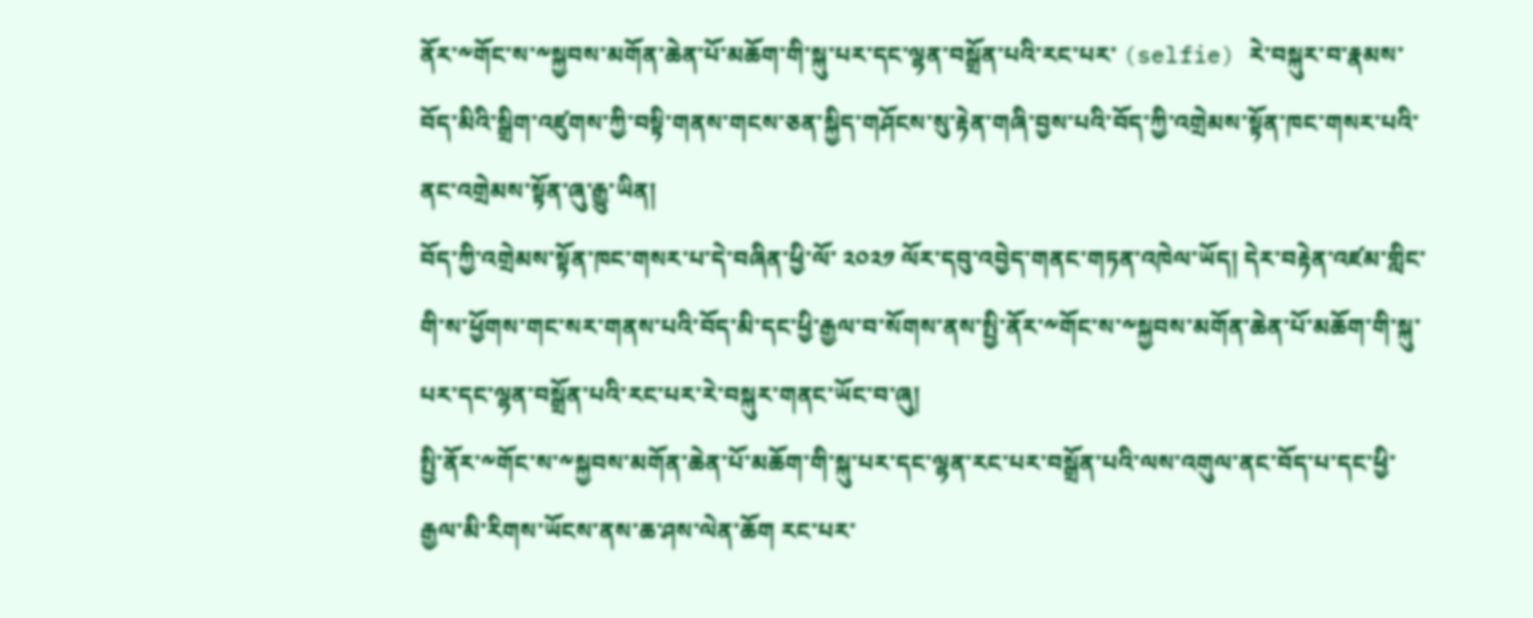ནོར་༸གོང་ས་༸སྐྱབས་མགོན་ཆེན་པོ་མཆོག་གི་སྐུ་པར་དང་ལྷན་བསྒྲོན་པའི་རང་པར་ (selfie) རེ་བསྐུར་བ་རྣམས་བོད་མིའི་སྒྲིག་འཛུགས་ཀྱི་བསྟི་གནས་གངས་ཅན་སྐྱིད་གཤོངས་སུ་རྟེན་གཞི་བྱས་པའི་བོད་ཀྱི་འགྲེམས་སྟོན་ཁང་གསར་པའི་ནང་འགྲེམས་སྟོན་ཞུ་རྒྱུ་ཡིན།
བོད་ཀྱི་འགྲེམས་སྟོན་ཁང་གསར་པ་དེ་བཞིན་ཕྱི་ལོ་ ༢༠༢༡ ལོར་དབུ་འབྱེད་གནང་གཏན་འཁེལ་ཡོད། དེར་བརྟེན་འཛམ་གླིང་གི་ས་ཕྱོགས་གང་སར་གནས་པའི་བོད་མི་དང་ཕྱི་རྒྱལ་བ་སོགས་ནས་སྤྱི་ནོར་༸གོང་ས་༸སྐྱབས་མགོན་ཆེན་པོ་མཆོག་གི་སྐུ་པར་དང་ལྷན་བསྒྲོན་པའི་རང་པར་རེ་བསྐུར་གནང་ཡོང་བ་ཞུ།
སྤྱི་ནོར་༸གོང་ས་༸སྐྱབས་མགོན་ཆེན་པོ་མཆོག་གི་སྐུ་པར་དང་ལྷན་རང་པར་བསྒྲོན་པའི་ལས་འགུལ་ནང་བོད་པ་དང་ཕྱི་རྒྱལ་མི་རིགས་ཡོངས་ནས་ཆ་ཤས་ལེན་ཆོག རང་པར་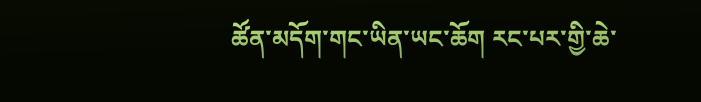ཚོན་མདོག་གང་ཡིན་ཡང་ཆོག རང་པར་གྱི་ཆེ་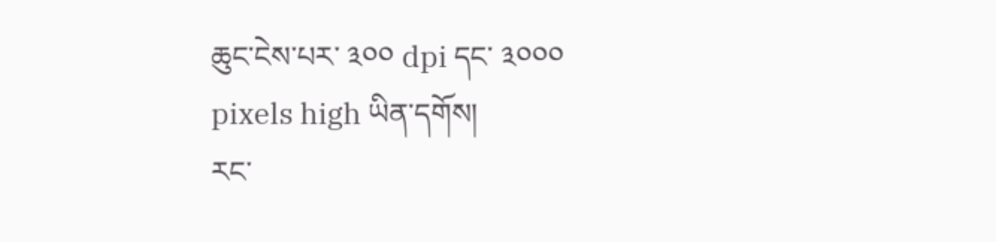ཆུང་ངེས་པར་ ༣༠༠ dpi དང་ ༣༠༠༠ pixels high ཡིན་དགོས།
རང་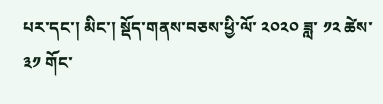པར་དང་། མིང་། སྡོད་གནས་བཅས་ཕྱི་ལོ་ ༢༠༢༠ ཟླ་ ༡༢ ཚེས་ ༣༡ གོང་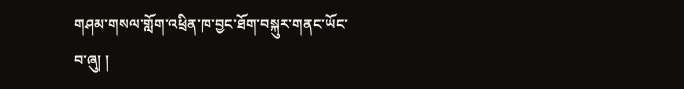གཤམ་གསལ་གློག་འཕྲིན་ཁ་བྱང་ཐོག་བསྐུར་གནང་ཡོང་བ་ཞུ། །